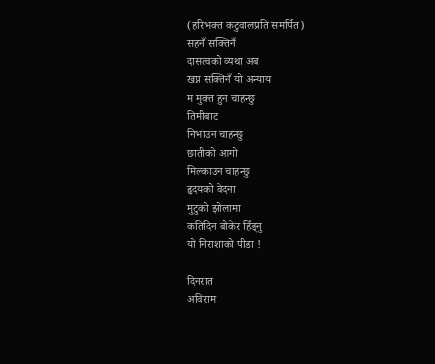(हरिभक्त कटुवालप्रति समर्पित)
सहनँ सक्तिनँ
दासत्वको व्यथा अब
खप्न सक्तिनँ यो अन्याय
म मुक्त हुन चाहन्छु
तिमीबाट
निभाउन चाहन्छु
छातीको आगो
मिल्काउन चाहन्छु
हृदयको वेदना
मुटुको झोलामा
कतिदिन बोकेर हिँड्नु
यो निराशाको पीडा !

दिनरात
अविराम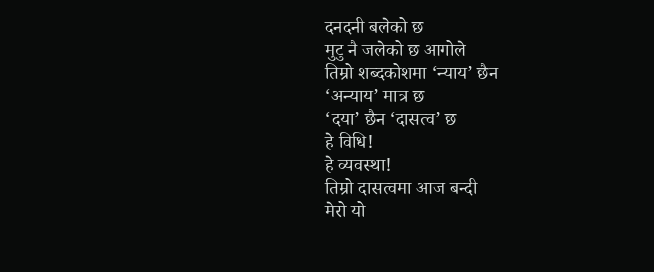दनदनी बलेको छ
मुटु नै जलेको छ आगोले
तिम्रो शब्दकोशमा ‘न्याय’ छैन
‘अन्याय’ मात्र छ
‘दया’ छैन ‘दासत्व’ छ
हे विधि!
हे व्यवस्था!
तिम्रो दासत्वमा आज बन्दी
मेरो यो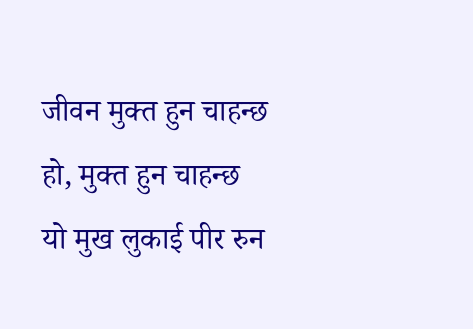जीवन मुक्त हुन चाहन्छ
हो, मुक्त हुन चाहन्छ
यो मुख लुकाई पीर रुन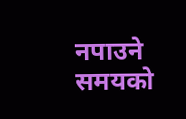नपाउने
समयको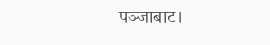पञ्जाबाट।